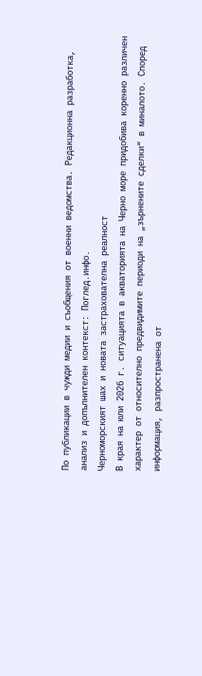По публикации в чужди медии и съобщения от военни ведомства. Редакционна разработка, анализ и допълнителен контекст: Поглед.инфо.
Черноморският шах и новата застрахователна реалност
В края на юли 2026 г. ситуацията в акваторията на Черно море придобива коренно различен характер от относително предвидимите периоди на „зърнените сделки“ в миналото. Според информация, разпространена от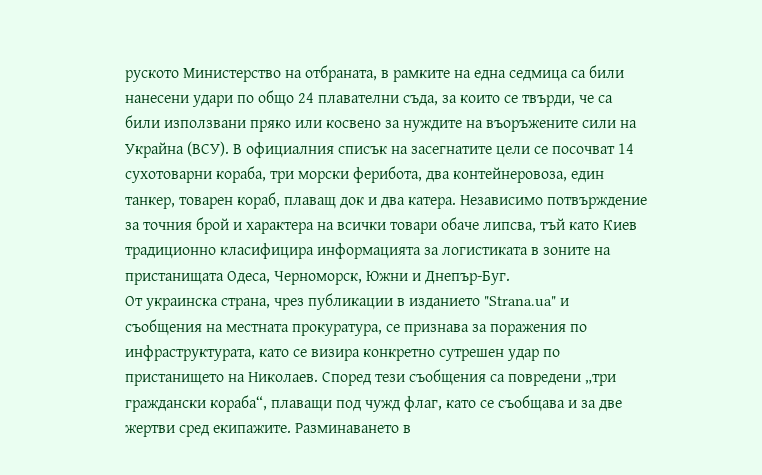руското Министерство на отбраната, в рамките на една седмица са били нанесени удари по общо 24 плавателни съда, за които се твърди, че са били използвани пряко или косвено за нуждите на въоръжените сили на Украйна (ВСУ). В официалния списък на засегнатите цели се посочват 14 сухотоварни кораба, три морски ферибота, два контейнеровоза, един танкер, товарен кораб, плаващ док и два катера. Независимо потвърждение за точния брой и характера на всички товари обаче липсва, тъй като Киев традиционно класифицира информацията за логистиката в зоните на пристанищата Одеса, Черноморск, Южни и Днепър-Буг.
От украинска страна, чрез публикации в изданието "Strana.ua" и съобщения на местната прокуратура, се признава за поражения по инфраструктурата, като се визира конкретно сутрешен удар по пристанището на Николаев. Според тези съобщения са повредени „три граждански кораба“, плаващи под чужд флаг, като се съобщава и за две жертви сред екипажите. Разминаването в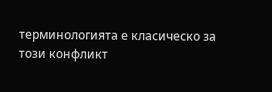терминологията е класическо за този конфликт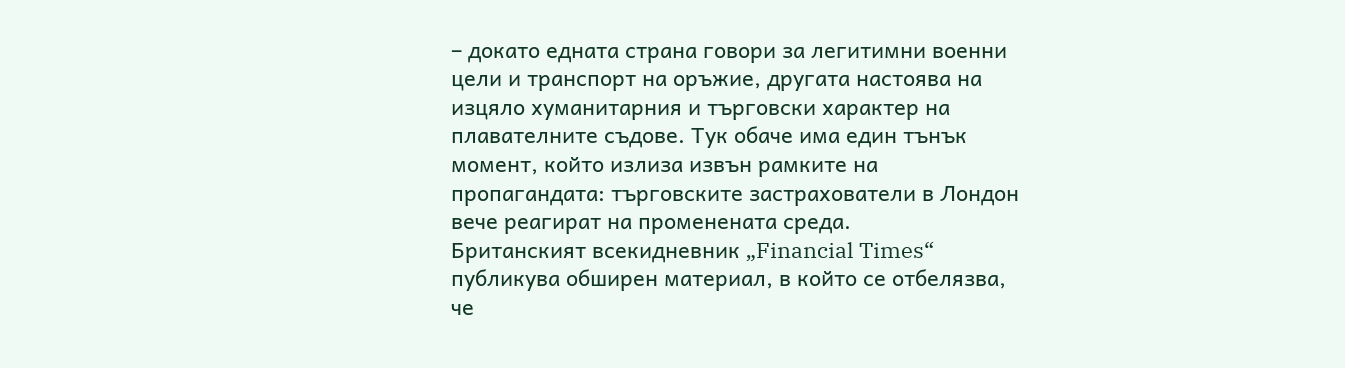– докато едната страна говори за легитимни военни цели и транспорт на оръжие, другата настоява на изцяло хуманитарния и търговски характер на плавателните съдове. Тук обаче има един тънък момент, който излиза извън рамките на пропагандата: търговските застрахователи в Лондон вече реагират на променената среда.
Британският всекидневник „Financial Times“ публикува обширен материал, в който се отбелязва, че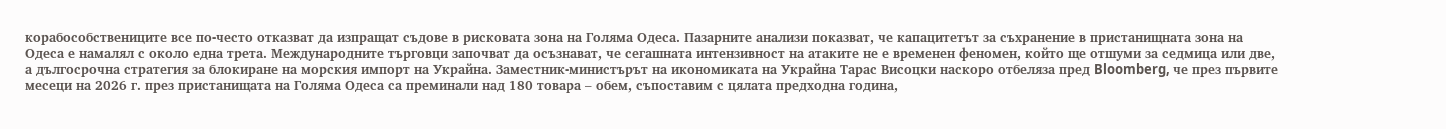корабособствениците все по-често отказват да изпращат съдове в рисковата зона на Голяма Одеса. Пазарните анализи показват, че капацитетът за съхранение в пристанищната зона на Одеса е намалял с около една трета. Международните търговци започват да осъзнават, че сегашната интензивност на атаките не е временен феномен, който ще отшуми за седмица или две, а дългосрочна стратегия за блокиране на морския импорт на Украйна. Заместник-министърът на икономиката на Украйна Тарас Висоцки наскоро отбеляза пред Bloomberg, че през първите месеци на 2026 г. през пристанищата на Голяма Одеса са преминали над 180 товара – обем, съпоставим с цялата предходна година,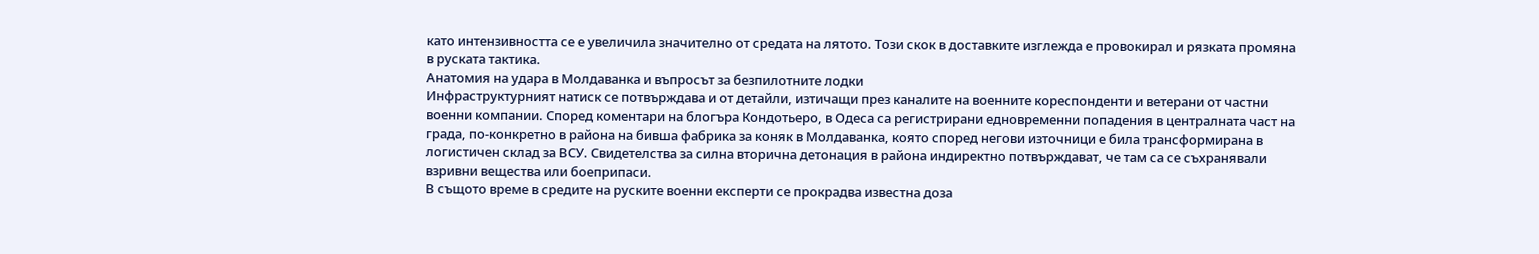като интензивността се е увеличила значително от средата на лятото. Този скок в доставките изглежда е провокирал и рязката промяна в руската тактика.
Анатомия на удара в Молдаванка и въпросът за безпилотните лодки
Инфраструктурният натиск се потвърждава и от детайли, изтичащи през каналите на военните кореспонденти и ветерани от частни военни компании. Според коментари на блогъра Кондотьеро, в Одеса са регистрирани едновременни попадения в централната част на града, по-конкретно в района на бивша фабрика за коняк в Молдаванка, която според негови източници е била трансформирана в логистичен склад за ВСУ. Свидетелства за силна вторична детонация в района индиректно потвърждават, че там са се съхранявали взривни вещества или боеприпаси.
В същото време в средите на руските военни експерти се прокрадва известна доза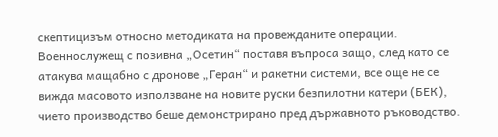скептицизъм относно методиката на провежданите операции. Военнослужещ с позивна „Осетин“ поставя въпроса защо, след като се атакува мащабно с дронове „Геран“ и ракетни системи, все още не се вижда масовото използване на новите руски безпилотни катери (БЕК), чието производство беше демонстрирано пред държавното ръководство.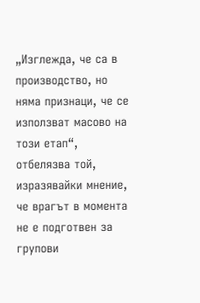„Изглежда, че са в производство, но няма признаци, че се използват масово на този етап“, отбелязва той, изразявайки мнение, че врагът в момента не е подготвен за групови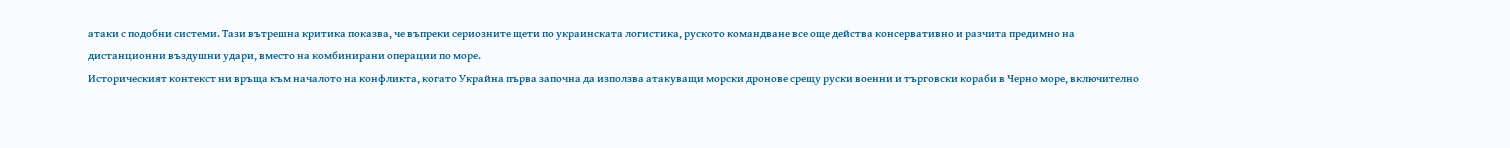атаки с подобни системи. Тази вътрешна критика показва, че въпреки сериозните щети по украинската логистика, руското командване все още действа консервативно и разчита предимно на дистанционни въздушни удари, вместо на комбинирани операции по море.
Историческият контекст ни връща към началото на конфликта, когато Украйна първа започна да използва атакуващи морски дронове срещу руски военни и търговски кораби в Черно море, включително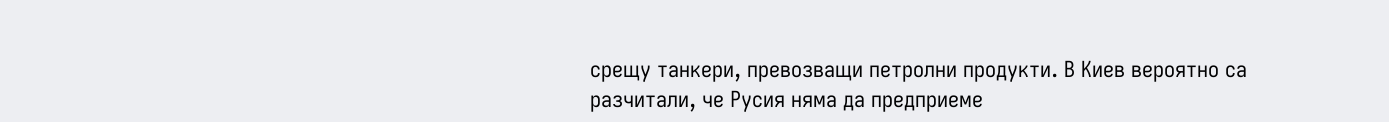срещу танкери, превозващи петролни продукти. В Киев вероятно са разчитали, че Русия няма да предприеме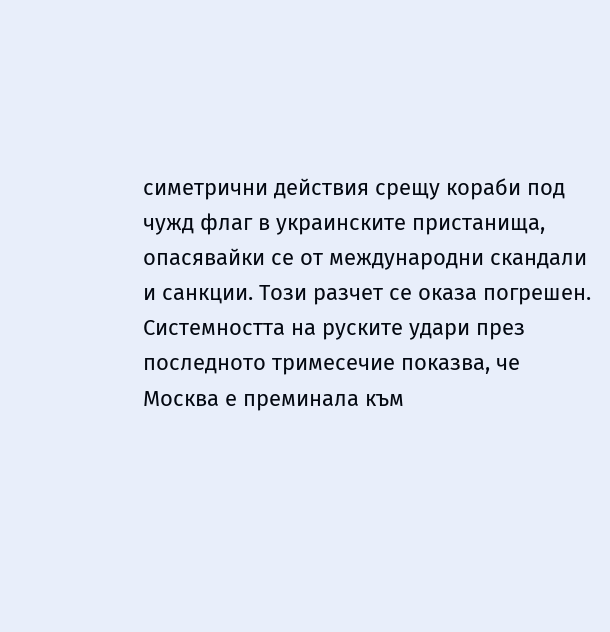симетрични действия срещу кораби под чужд флаг в украинските пристанища, опасявайки се от международни скандали и санкции. Този разчет се оказа погрешен. Системността на руските удари през последното тримесечие показва, че Москва е преминала към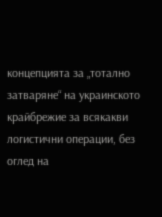концепцията за „тотално затваряне“ на украинското крайбрежие за всякакви логистични операции, без оглед на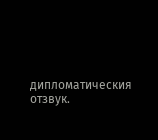дипломатическия отзвук.